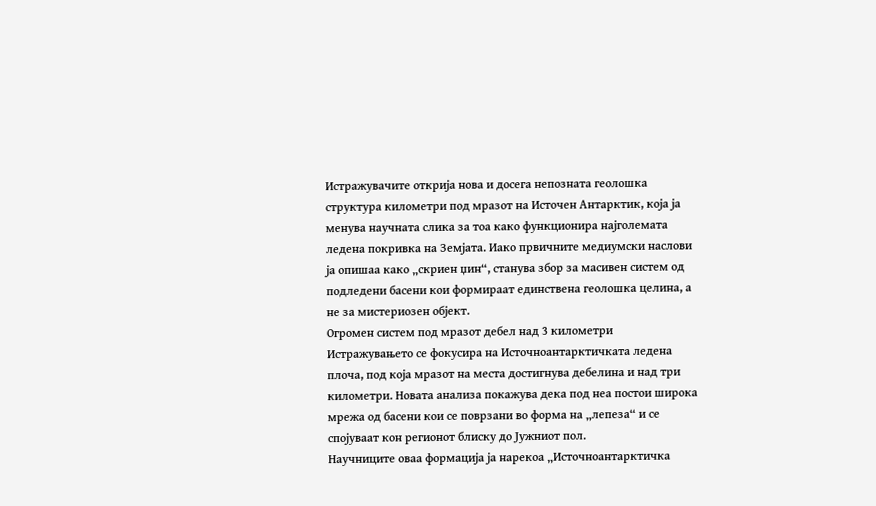Истражувачите открија нова и досега непозната геолошка структура километри под мразот на Источен Антарктик, која ја менува научната слика за тоа како функционира најголемата ледена покривка на Земјата. Иако првичните медиумски наслови ја опишаа како „скриен џин“, станува збор за масивен систем од подледени басени кои формираат единствена геолошка целина, а не за мистериозен објект.
Огромен систем под мразот дебел над 3 километри
Истражувањето се фокусира на Источноантарктичката ледена плоча, под која мразот на места достигнува дебелина и над три километри. Новата анализа покажува дека под неа постои широка мрежа од басени кои се поврзани во форма на „лепеза“ и се спојуваат кон регионот блиску до Јужниот пол.
Научниците оваа формација ја нарекоа „Источноантарктичка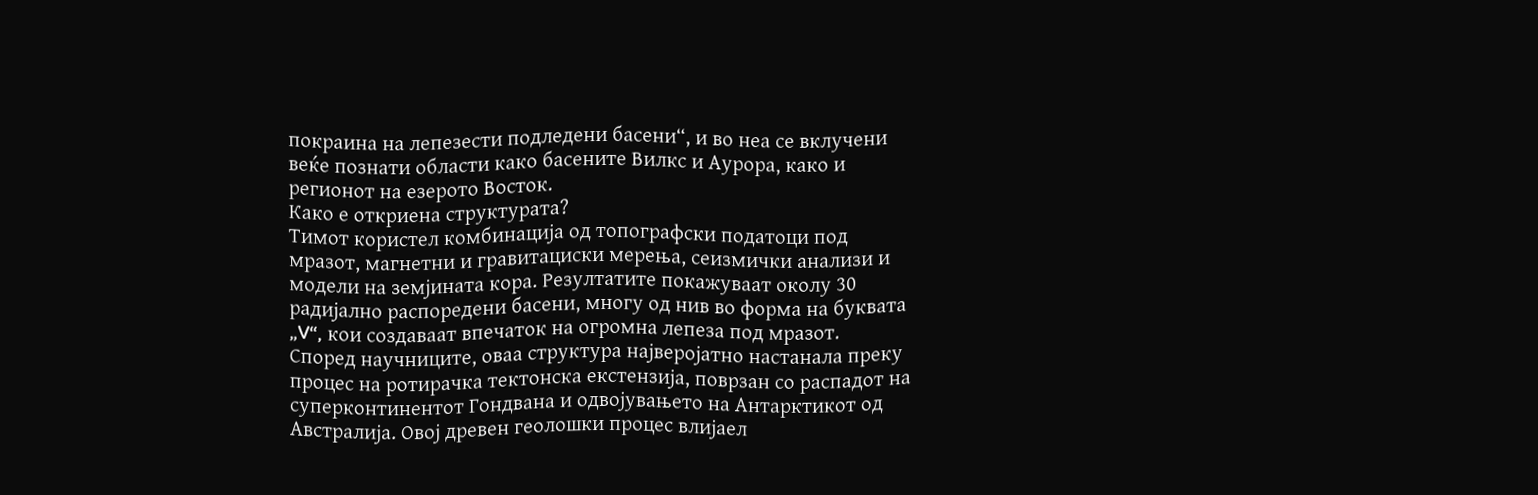покраина на лепезести подледени басени“, и во неа се вклучени веќе познати области како басените Вилкс и Аурора, како и регионот на езерото Восток.
Како е откриена структурата?
Тимот користел комбинација од топографски податоци под мразот, магнетни и гравитациски мерења, сеизмички анализи и модели на земјината кора. Резултатите покажуваат околу 30 радијално распоредени басени, многу од нив во форма на буквата „V“, кои создаваат впечаток на огромна лепеза под мразот.
Според научниците, оваа структура најверојатно настанала преку процес на ротирачка тектонска екстензија, поврзан со распадот на суперконтинентот Гондвана и одвојувањето на Антарктикот од Австралија. Овој древен геолошки процес влијаел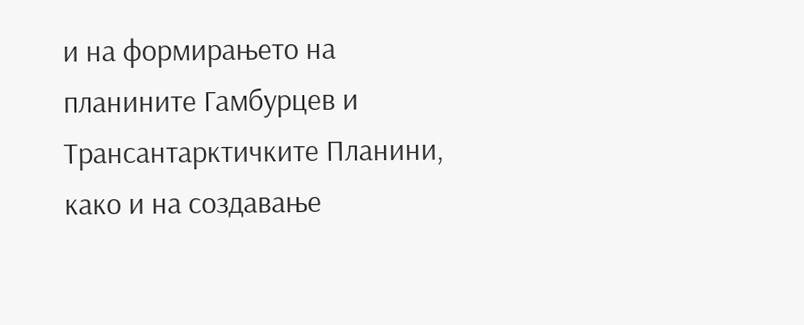и на формирањето на планините Гамбурцев и Трансантарктичките Планини, како и на создавање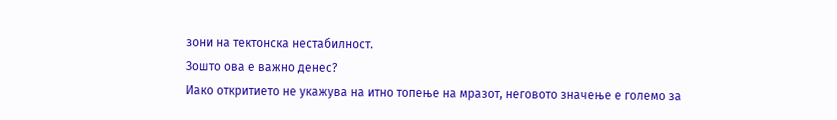зони на тектонска нестабилност.
Зошто ова е важно денес?
Иако откритието не укажува на итно топење на мразот, неговото значење е големо за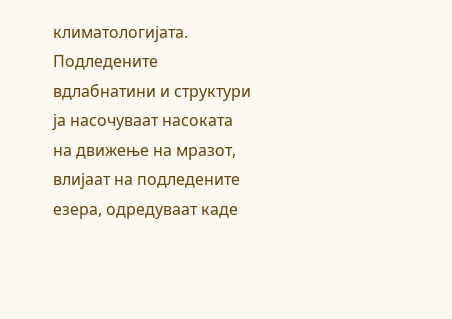климатологијата. Подледените вдлабнатини и структури ја насочуваат насоката на движење на мразот, влијаат на подледените езера, одредуваат каде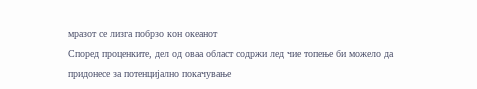мразот се лизга побрзо кон океанот
Според проценките, дел од оваа област содржи лед чие топење би можело да придонесе за потенцијално покачување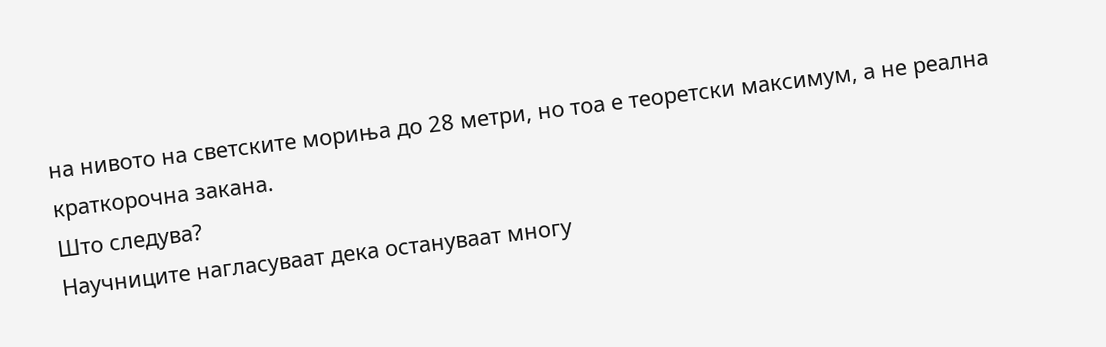на нивото на светските мориња до 28 метри, но тоа е теоретски максимум, а не реална краткорочна закана.
Што следува?
Научниците нагласуваат дека остануваат многу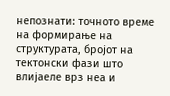непознати: точното време на формирање на структурата, бројот на тектонски фази што влијаеле врз неа и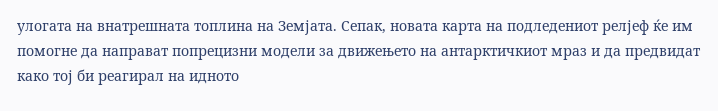улогата на внатрешната топлина на Земјата. Сепак, новата карта на подледениот релјеф ќе им помогне да направат попрецизни модели за движењето на антарктичкиот мраз и да предвидат како тој би реагирал на идното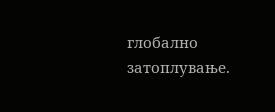глобално затоплување.